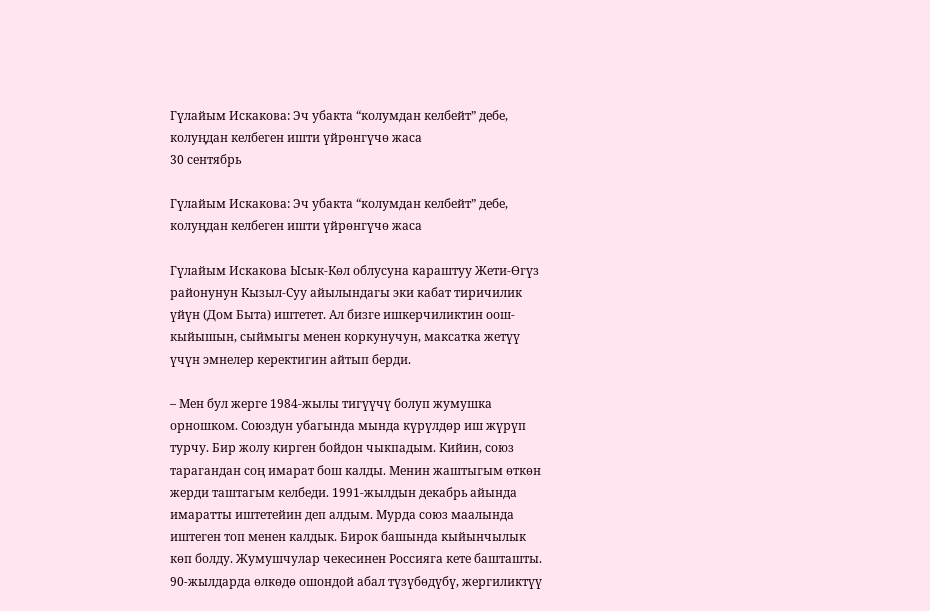Гүлайым Искакова: Эч убакта “колумдан келбейт” дебе, колуңдан келбеген ишти үйрөнгүчө жаса
30 сентябрь

Гүлайым Искакова: Эч убакта “колумдан келбейт” дебе, колуңдан келбеген ишти үйрөнгүчө жаса

Гүлайым Искакова Ысык-Көл облусуна караштуу Жети-Өгүз районунун Кызыл-Суу айылындагы эки кабат тиричилик үйүн (Дом Быта) иштетет. Ал бизге ишкерчиликтин оош-кыйышын, сыймыгы менен коркунучун, максатка жетүү үчүн эмнелер керектигин айтып берди.

– Мен бул жерге 1984-жылы тигүүчү болуп жумушка орношком. Союздун убагында мында күрүлдөр иш жүрүп турчу. Бир жолу кирген бойдон чыкпадым. Кийин, союз тарагандан соң имарат бош калды. Менин жаштыгым өткөн жерди таштагым келбеди. 1991-жылдын декабрь айында имаратты иштетейин деп алдым. Мурда союз маалында иштеген топ менен калдык. Бирок башында кыйынчылык көп болду. Жумушчулар чекесинен Россияга кете башташты. 90-жылдарда өлкөдө ошондой абал түзүбөдүбү, жергиликтүү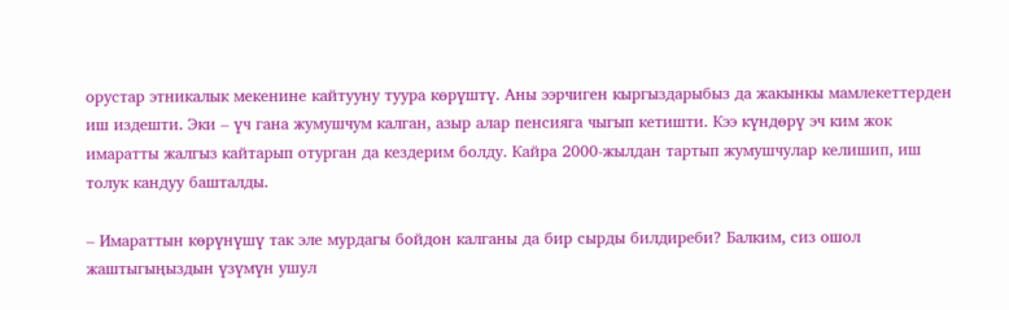орустар этникалык мекенине кайтууну туура көрүштү. Аны ээрчиген кыргыздарыбыз да жакынкы мамлекеттерден иш издешти. Эки – үч гана жумушчум калган, азыр алар пенсияга чыгып кетишти. Кээ күндөрү эч ким жок имаратты жалгыз кайтарып отурган да кездерим болду. Кайра 2000-жылдан тартып жумушчулар келишип, иш толук кандуу башталды.

– Имараттын көрүнүшү так эле мурдагы бойдон калганы да бир сырды билдиреби? Балким, сиз ошол жаштыгыңыздын үзүмүн ушул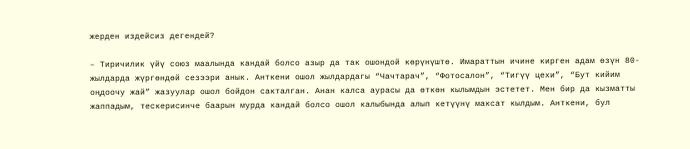жерден издейсиз дегендей?

– Тиричилик үйү союз маалында кандай болсо азыр да так ошондой көрүнүштө. Имараттын ичине кирген адам өзүн 80-жылдарда жүргөндөй сезээри анык. Анткени ошол жылдардагы “Чачтарач”, “Фотосалон”, “Тигүү цехи”, “Бут кийим оңдоочу жай” жазуулар ошол бойдон сакталган. Анан калса аурасы да өткөн кылымдын эстетет. Мен бир да кызматты жаппадым, тескерисинче баарын мурда кандай болсо ошол калыбында алып кетүүнү максат кылдым. Анткени, бул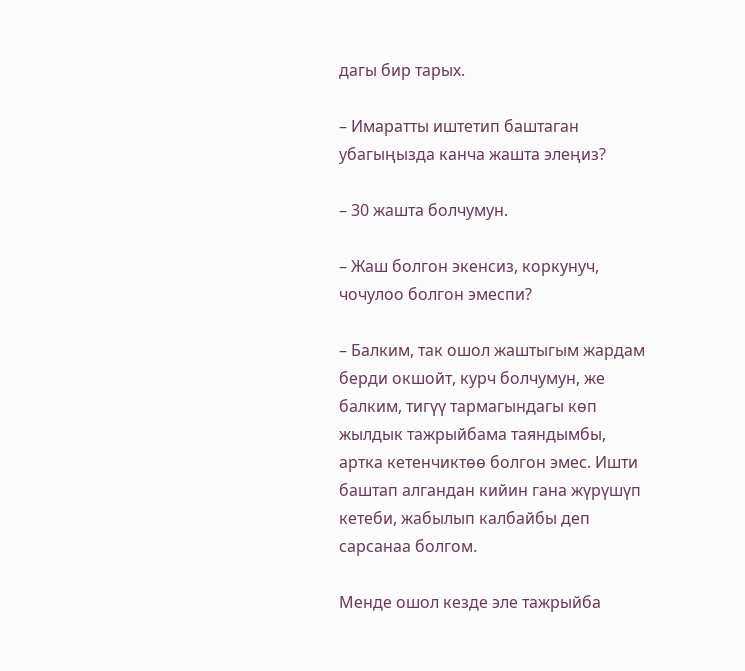дагы бир тарых.

– Имаратты иштетип баштаган убагыңызда канча жашта элеңиз?

– 30 жашта болчумун.

– Жаш болгон экенсиз, коркунуч, чочулоо болгон эмеспи?

– Балким, так ошол жаштыгым жардам берди окшойт, курч болчумун, же балким, тигүү тармагындагы көп жылдык тажрыйбама таяндымбы, артка кетенчиктөө болгон эмес. Ишти баштап алгандан кийин гана жүрүшүп кетеби, жабылып калбайбы деп сарсанаа болгом.

Менде ошол кезде эле тажрыйба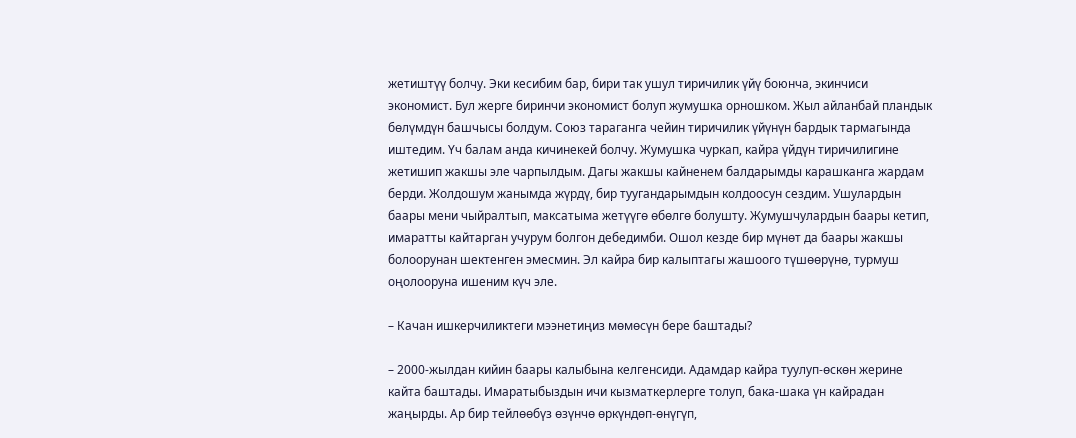жетиштүү болчу. Эки кесибим бар, бири так ушул тиричилик үйү боюнча, экинчиси экономист. Бул жерге биринчи экономист болуп жумушка орношком. Жыл айланбай пландык бөлүмдүн башчысы болдум. Союз тараганга чейин тиричилик үйүнүн бардык тармагында иштедим. Үч балам анда кичинекей болчу. Жумушка чуркап, кайра үйдүн тиричилигине жетишип жакшы эле чарпылдым. Дагы жакшы кайненем балдарымды карашканга жардам берди. Жолдошум жанымда жүрдү, бир туугандарымдын колдоосун сездим. Ушулардын баары мени чыйралтып, максатыма жетүүгө өбөлгө болушту. Жумушчулардын баары кетип, имаратты кайтарган учурум болгон дебедимби. Ошол кезде бир мүнөт да баары жакшы болоорунан шектенген эмесмин. Эл кайра бир калыптагы жашоого түшөөрүнө, турмуш оңолооруна ишеним күч эле.

– Качан ишкерчиликтеги мээнетиңиз мөмөсүн бере баштады?

– 2000-жылдан кийин баары калыбына келгенсиди. Адамдар кайра туулуп-өскөн жерине кайта баштады. Имаратыбыздын ичи кызматкерлерге толуп, бака-шака үн кайрадан жаңырды. Ар бир тейлөөбүз өзүнчө өркүндөп-өнүгүп,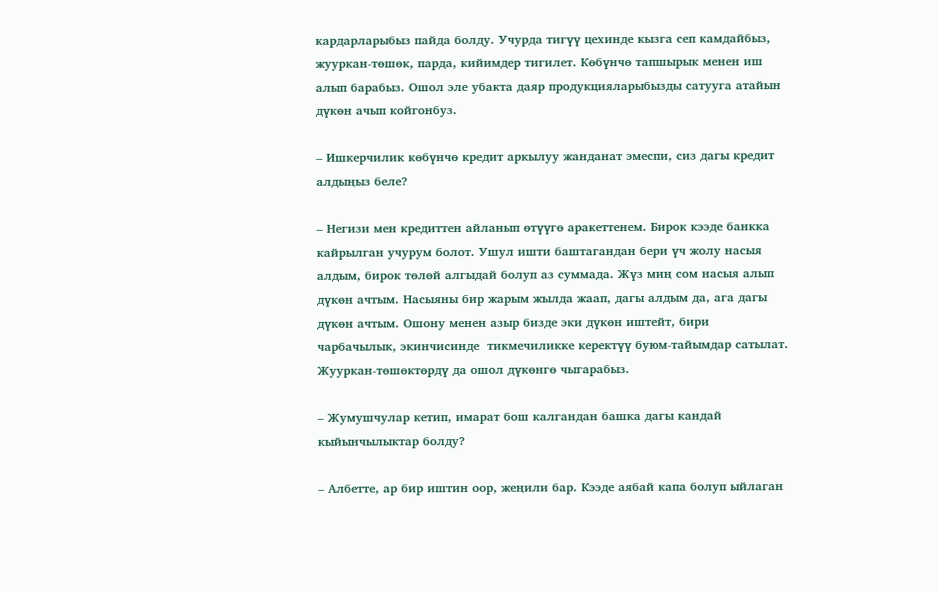кардарларыбыз пайда болду. Учурда тигүү цехинде кызга сеп камдайбыз, жууркан-төшөк, парда, кийимдер тигилет. Көбүнчө тапшырык менен иш алып барабыз. Ошол эле убакта даяр продукцияларыбызды сатууга атайын дүкөн ачып койгонбуз.

– Ишкерчилик көбүнчө кредит аркылуу жанданат эмеспи, сиз дагы кредит алдыңыз беле?

– Негизи мен кредиттен айланып өтүүгө аракеттенем. Бирок кээде банкка кайрылган учурум болот. Ушул ишти баштагандан бери үч жолу насыя алдым, бирок төлөй алгыдай болуп аз суммада. Жүз миң сом насыя алып дүкөн ачтым. Насыяны бир жарым жылда жаап, дагы алдым да, ага дагы дүкөн ачтым. Ошону менен азыр бизде эки дүкөн иштейт, бири чарбачылык, экинчисинде  тикмечиликке керектүү буюм-тайымдар сатылат. Жууркан-төшөктөрдү да ошол дүкөнгө чыгарабыз.

– Жумушчулар кетип, имарат бош калгандан башка дагы кандай кыйынчылыктар болду?

– Албетте, ар бир иштин оор, жеңили бар. Кээде аябай капа болуп ыйлаган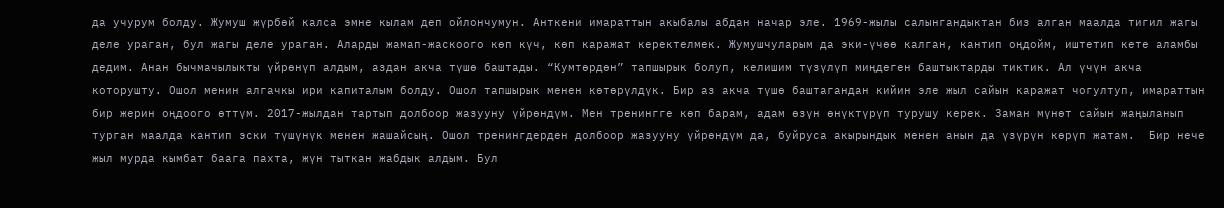да учурум болду. Жумуш жүрбөй калса эмне кылам деп ойлончумун. Анткени имараттын акыбалы абдан начар эле. 1969-жылы салынгандыктан биз алган маалда тигил жагы деле ураган, бул жагы деле ураган. Аларды жамап-жаскоого көп күч, көп каражат керектелмек. Жумушчуларым да эки-үчөө калган, кантип оңдойм, иштетип кете аламбы дедим. Анан бычмачылыкты үйрөнүп алдым, аздан акча түшө баштады. “Кумтөрдөн” тапшырык болуп, келишим түзүлүп миңдеген баштыктарды тиктик. Ал үчүн акча которушту. Ошол менин алгачкы ири капиталым болду. Ошол тапшырык менен көтөрүлдүк. Бир аз акча түшө баштагандан кийин эле жыл сайын каражат чогултуп, имараттын бир жерин оңдоого өттүм. 2017-жылдан тартып долбоор жазууну үйрөндүм. Мен тренингге көп барам, адам өзүн өнүктүрүп турушу керек. Заман мүнөт сайын жаңыланып турган маалда кантип эски түшүнүк менен жашайсың. Ошол тренингдерден долбоор жазууну үйрөндүм да, буйруса акырындык менен анын да үзүрүн көрүп жатам.  Бир нече жыл мурда кымбат баага пахта, жүн тыткан жабдык алдым. Бул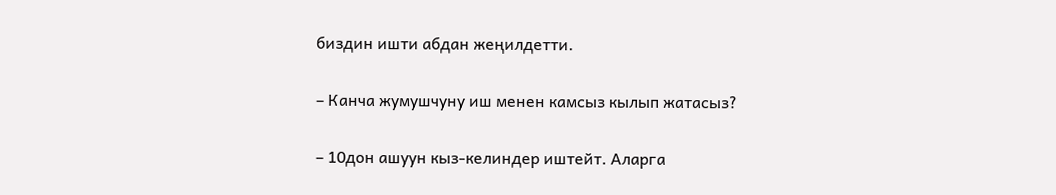биздин ишти абдан жеңилдетти.

– Канча жумушчуну иш менен камсыз кылып жатасыз?

– 10дон ашуун кыз-келиндер иштейт. Аларга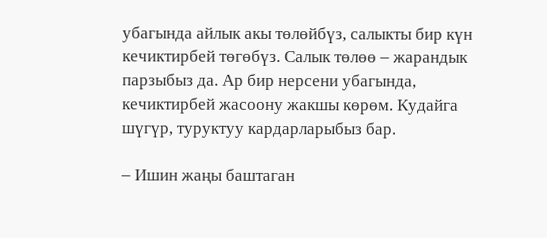убагында айлык акы төлөйбүз, салыкты бир күн кечиктирбей төгөбүз. Салык төлөө – жарандык парзыбыз да. Ар бир нерсени убагында, кечиктирбей жасоону жакшы көрөм. Кудайга шүгүр, туруктуу кардарларыбыз бар.

– Ишин жаңы баштаган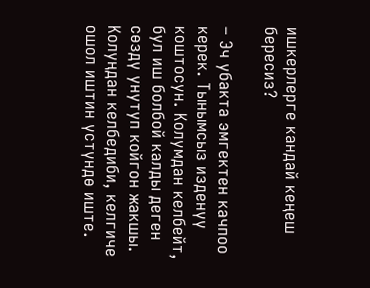ишкерлерге кандай кеңеш бересиз?

– Эч убакта эмгектен качпоо керек. Тынымсыз изденүү коштосун. Колумдан келбейт, бул иш болбой калды деген сөздү унутуп койгон жакшы. Колуңдан келбедиби, келгиче ошол иштин үстүндө иште.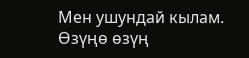Мен ушундай кылам. Өзүңө өзүң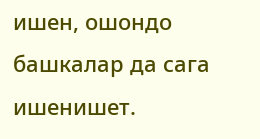ишен, ошондо башкалар да сага ишенишет.